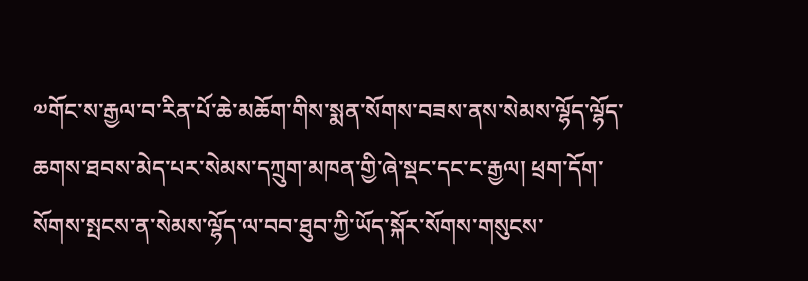༧གོང་ས་རྒྱལ་བ་རིན་པོ་ཆེ་མཆོག་གིས་སྨན་སོགས་བཟས་ནས་སེམས་ལྷོད་ལྷོད་ཆགས་ཐབས་མེད་པར་སེམས་དཀྲུག་མཁན་གྱི་ཞེ་སྡང་དང་ང་རྒྱལ། ཕྲག་དོག་སོགས་སྤངས་ན་སེམས་ལྷོད་ལ་བབ་ཐུབ་ཀྱི་ཡོད་སྐོར་སོགས་གསུངས་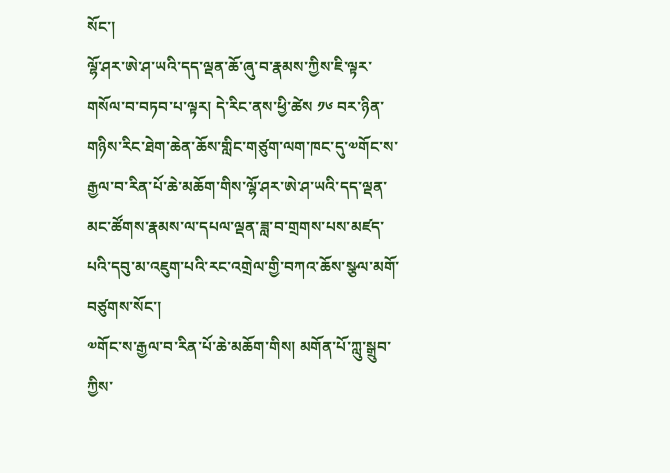སོང་།
ལྷོ་ཤར་ཨེ་ཤ་ཡའི་དད་ལྡན་ཆོ་ཞུ་བ་རྣམས་ཀྱིས་ཇི་ལྟར་གསོལ་བ་བཏབ་པ་ལྟར། དེ་རིང་ནས་ཕྱི་ཚེས ༡༦ བར་ཉིན་གཉིས་རིང་ཐེག་ཆེན་ཆོས་གླིང་གཙུག་ལག་ཁང་དུ་༧གོང་ས་རྒྱལ་བ་རིན་པོ་ཆེ་མཆོག་གིས་ལྷོ་ཤར་ཨེ་ཤ་ཡའི་དད་ལྡན་མང་ཚོགས་རྣམས་ལ་དཔལ་ལྡན་ཟླ་བ་གྲགས་པས་མཛད་པའི་དབུ་མ་འཇུག་པའི་རང་འགྲེལ་གྱི་བཀའ་ཆོས་སྩལ་མགོ་བཙུགས་སོང་།
༧གོང་ས་རྒྱལ་བ་རིན་པོ་ཆེ་མཆོག་གིས། མགོན་པོ་ཀླུ་སྒྲུབ་ཀྱིས་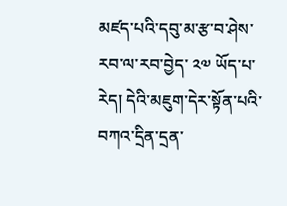མཛད་པའི་དབུ་མ་རྩ་བ་ཤེས་རབ་ལ་རབ་བྱེད་ ༢༧ ཡོད་པ་རེད། དེའི་མཇུག་དེར་སྟོན་པའི་བཀའ་དྲིན་དྲན་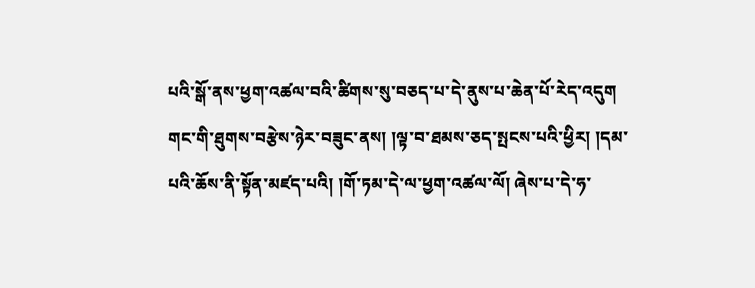པའི་སྒོ་ནས་ཕྱག་འཚལ་བའི་ཚིགས་སུ་བཅད་པ་དེ་ནུས་པ་ཆེན་པོ་རེད་འདུག གང་གི་ཐུགས་བརྩེས་ཉེར་བཟུང་ནས། །ལྟ་བ་ཐམས་ཅད་སྤངས་པའི་ཕྱིར། །དམ་པའི་ཆོས་ནི་སྟོན་མཛད་པའི། །གོ་ཏམ་དེ་ལ་ཕྱག་འཚལ་ལོ། ཞེས་པ་དེ་ཧ་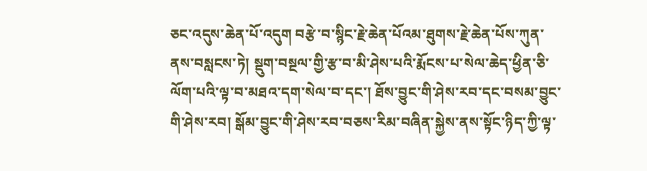ཅང་འདུས་ཆེན་པོ་འདུག བརྩེ་བ་སྙིང་རྗེ་ཆེན་པོའམ་ཐུགས་རྗེ་ཆེན་པོས་ཀུན་ནས་བསླངས་ཏེ། སྡུག་བསྔལ་གྱི་རྩ་བ་མི་ཤེས་པའི་རྨོངས་པ་སེལ་ཆེད་ཕྱིན་ཅི་ལོག་པའི་ལྟ་བ་མཐའ་དག་སེལ་བ་དང་། ཐོས་བྱུང་གི་ཤེས་རབ་དང་བསམ་བྱུང་གི་ཤེས་རབ། སྒོམ་བྱུང་གི་ཤེས་རབ་བཅས་རིམ་བཞིན་སྐྱེས་ནས་སྟོང་ཉིད་ཀྱི་ལྟ་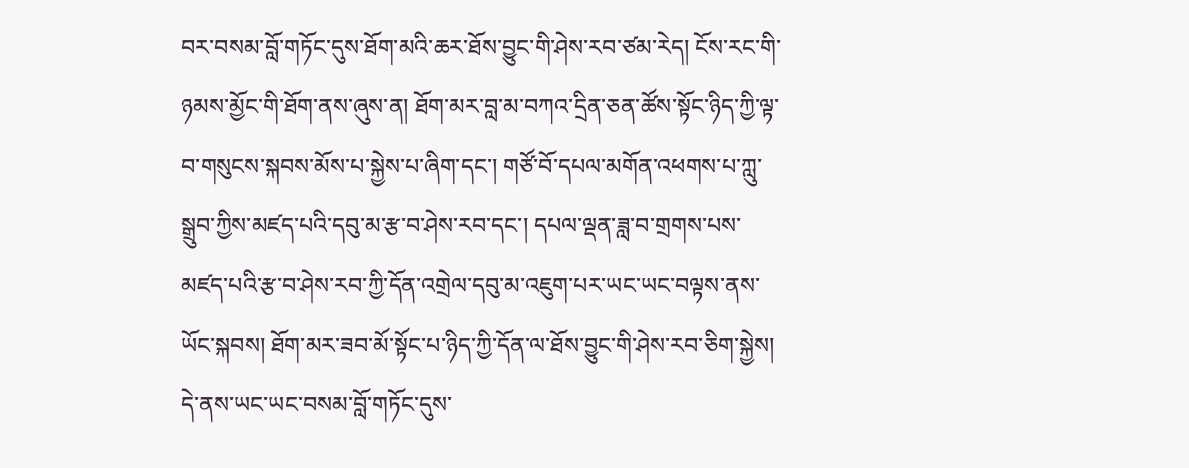བར་བསམ་བློ་གཏོང་དུས་ཐོག་མའི་ཆར་ཐོས་བྱུང་གི་ཤེས་རབ་ཙམ་རེད། ངོས་རང་གི་ཉམས་མྱོང་གི་ཐོག་ནས་ཞུས་ན། ཐོག་མར་བླ་མ་བཀའ་དྲིན་ཅན་ཚོས་སྟོང་ཉིད་ཀྱི་ལྟ་བ་གསུངས་སྐབས་མོས་པ་སྐྱེས་པ་ཞིག་དང་། གཙོ་བོ་དཔལ་མགོན་འཕགས་པ་ཀླུ་སྒྲུབ་ཀྱིས་མཛད་པའི་དབུ་མ་རྩ་བ་ཤེས་རབ་དང་། དཔལ་ལྡན་ཟླ་བ་གྲགས་པས་མཛད་པའི་རྩ་བ་ཤེས་རབ་ཀྱི་དོན་འགྲེལ་དབུ་མ་འཇུག་པར་ཡང་ཡང་བལྟས་ནས་ཡོང་སྐབས། ཐོག་མར་ཟབ་མོ་སྟོང་པ་ཉིད་ཀྱི་དོན་ལ་ཐོས་བྱུང་གི་ཤེས་རབ་ཅིག་སྐྱེས། དེ་ནས་ཡང་ཡང་བསམ་བློ་གཏོང་དུས་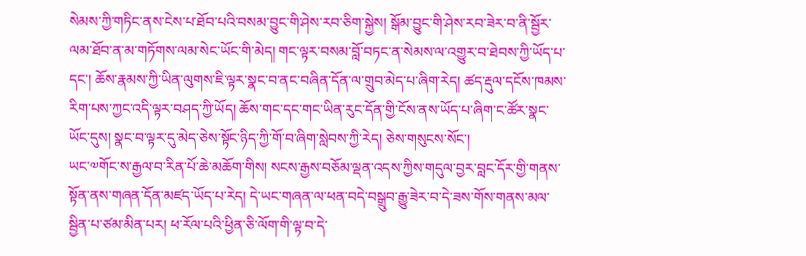སེམས་ཀྱི་གཏིང་ནས་ངེས་པ་ཐོབ་པའི་བསམ་བྱུང་གི་ཤེས་རབ་ཅིག་སྐྱེས། སྒོམ་བྱུང་གི་ཤེས་རབ་ཟེར་བ་ནི་སྦྱོར་ལམ་ཐོབ་ན་མ་གཏོགས་ལམ་སེང་ཡོང་གི་མེད། གང་ལྟར་བསམ་བློ་བཏང་ན་སེམས་ལ་འགྱུར་བ་ཐེབས་ཀྱི་ཡོད་པ་དང་། ཆོས་རྣམས་ཀྱི་ཡིན་ལུགས་ཇི་ལྟར་སྣང་བ་ནང་བཞིན་དོན་ལ་གྲུབ་མེད་པ་ཞིག་རེད། ཚད་རྡུལ་དངོས་ཁམས་རིག་པས་ཀྱང་འདི་ལྟར་བཤད་ཀྱི་ཡོད། ཆོས་གང་དང་གང་ཡིན་རུང་དོན་གྱི་ངོས་ནས་ཡོད་པ་ཞིག་ང་ཚོར་སྣང་ཡོང་དུས། སྣང་བ་ལྟར་དུ་མེད་ཅེས་སྟོང་ཉིད་ཀྱི་གོ་བ་ཞིག་སླེབས་ཀྱི་རེད། ཅེས་གསུངས་སོང་།
ཡང་༧གོང་ས་རྒྱལ་བ་རིན་པོ་ཆེ་མཆོག་གིས། སངས་རྒྱས་བཅོམ་ལྡན་འདས་ཀྱིས་གདུལ་བྱར་བླང་དོར་གྱི་གནས་སྟོན་ནས་གཞན་དོན་མཛད་ཡོད་པ་རེད། དེ་ཡང་གཞན་ལ་ཕན་བདེ་བསྒྲུབ་རྒྱུ་ཟེར་བ་དེ་ཟས་གོས་གནས་མལ་སྦྱིན་པ་ཙམ་མིན་པར། ཕ་རོལ་པའི་ཕྱིན་ཅི་ལོག་གི་ལྟ་བ་དེ་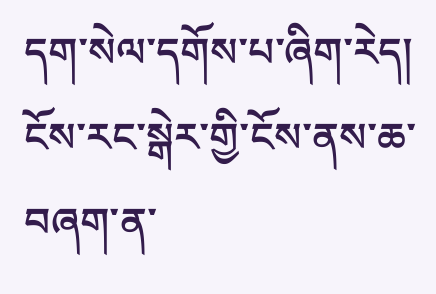དག་སེལ་དགོས་པ་ཞིག་རེད། ངོས་རང་སྒེར་གྱི་ངོས་ནས་ཆ་བཞག་ན་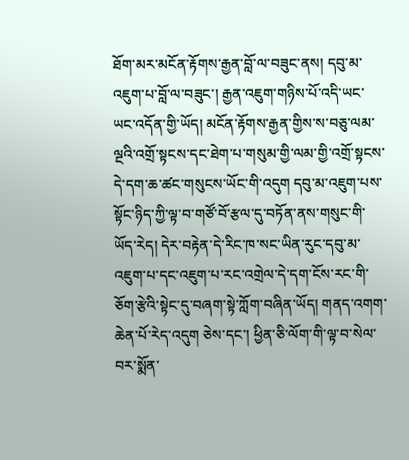ཐོག་མར་མངོན་རྟོགས་རྒྱན་བློ་ལ་བཟུང་ནས། དབུ་མ་འཇུག་པ་བློ་ལ་བཟུང་། རྒྱན་འཇུག་གཉིས་པོ་འདི་ཡང་ཡང་འདོན་གྱི་ཡོད། མངོན་རྟོགས་རྒྱན་གྱིས་ས་བཅུ་ལམ་ལྔའི་འགྲོ་སྟངས་དང་ཐེག་པ་གསུམ་གྱི་ལམ་གྱི་འགྲོ་སྟངས་དེ་དག་ཆ་ཚང་གསུངས་ཡོང་གི་འདུག དབུ་མ་འཇུག་པས་སྟོང་ཉིད་ཀྱི་ལྟ་བ་གཙོ་བོ་རྩལ་དུ་བཏོན་ནས་གསུང་གི་ཡོད་རེད། དེར་བརྟེན་དེ་རིང་ཁ་སང་ཡིན་རུང་དབུ་མ་འཇུག་པ་དང་འཇུག་པ་རང་འགྲེལ་དེ་དག་ངོས་རང་གི་ཅོག་རྩེའི་སྟེང་དུ་བཞག་སྟེ་ཀློག་བཞིན་ཡོད། གནད་འགག་ཆེན་པོ་རེད་འདུག ཅེས་དང་། ཕྱིན་ཅི་ལོག་གི་ལྟ་བ་སེལ་བར་སྨོན་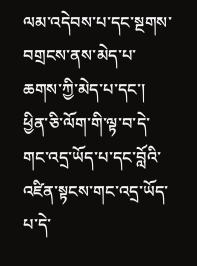ལམ་འདེབས་པ་དང་སྔགས་བགྲངས་ནས་མེད་པ་ཆགས་ཀྱི་མེད་པ་དང་། ཕྱིན་ཅི་ལོག་གི་ལྟ་བ་དེ་གང་འདྲ་ཡོད་པ་དང་བློའི་འཛིན་སྟངས་གང་འདྲ་ཡོད་པ་དེ་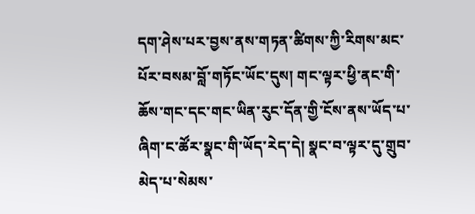དག་ཤེས་པར་བྱས་ནས་གཏན་ཚིགས་ཀྱི་རིགས་མང་པོར་བསམ་བློ་གཏོང་ཡོང་དུས། གང་ལྟར་ཕྱི་ནང་གི་ཆོས་གང་དང་གང་ཡིན་རུང་དོན་གྱི་ངོས་ནས་ཡོད་པ་ཞིག་ང་ཚོར་སྣང་གི་ཡོད་རེད་དེ། སྣང་བ་ལྟར་དུ་གྲུབ་མེད་པ་སེམས་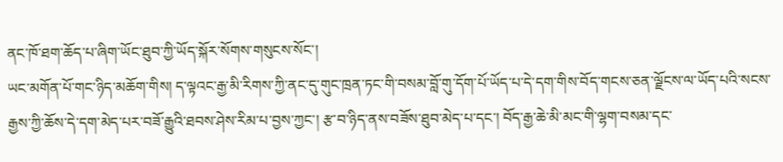ནང་ཁོ་ཐག་ཆོད་པ་ཞིག་ཡོང་ཐུབ་ཀྱི་ཡོད་སྐོར་སོགས་གསུངས་སོང་།
ཡང་མགོན་པོ་གང་ཉིད་མཆོག་གིས། ད་ལྟའང་རྒྱ་མི་རིགས་ཀྱི་ནང་དུ་གུང་ཁྲན་ཏང་གི་བསམ་བློ་གུ་དོག་པོ་ཡོད་པ་དེ་དག་གིས་བོད་གངས་ཅན་ལྗོངས་ལ་ཡོད་པའི་སངས་རྒྱས་ཀྱི་ཆོས་དེ་དག་མེད་པར་བཟོ་རྒྱུའི་ཐབས་ཤེས་རིམ་པ་བྱས་ཀྱང་། རྩ་བ་ཉིད་ནས་བཟོས་ཐུབ་མེད་པ་དང་། བོད་རྒྱ་ཆེ་མི་མང་གི་ལྷག་བསམ་དང་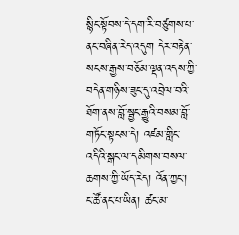སྙིང་སྟོབས་དེ་དག་རི་བཙུགས་པ་ནང་བཞིན་རེད་འདུག དེར་བརྟེན་སངས་རྒྱས་བཅོམ་ལྡན་འདས་ཀྱི་བདེན་གཉིས་ཟུང་དུ་འབྲེལ་བའི་ཐོག་ནས་བློ་སྦྱང་རྒྱུའི་བསམ་བློ་གཏོང་སྟངས་དེ། འཛམ་གླིང་འདིའི་སྒང་ལ་དམིགས་བསལ་ཆགས་ཀྱི་ཡོད་རེད། འོན་ཀྱང་། ང་ཚོ་ནང་པ་ཡིན། ཚང་མ་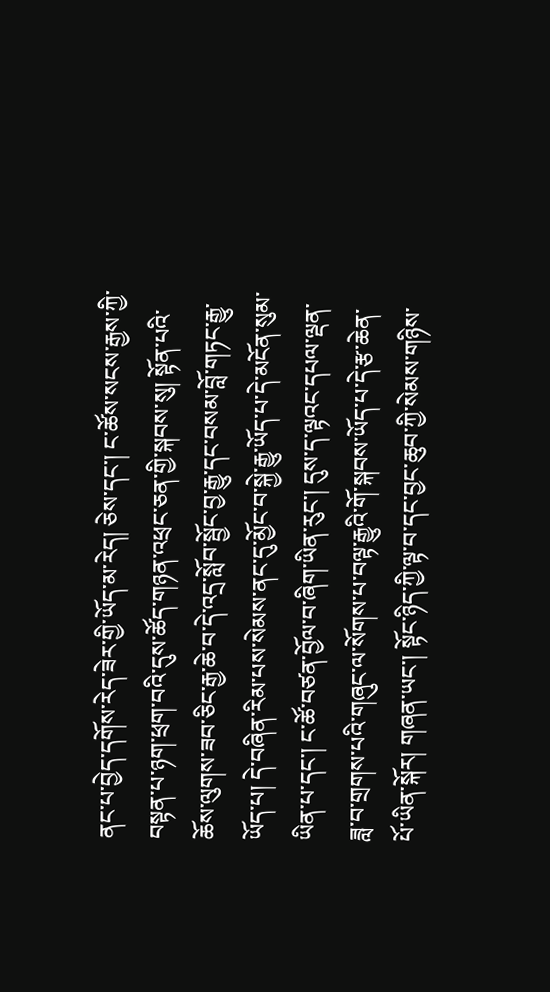ནང་པ་བྱེད་དགོས་རེད་ཟེར་གྱི་ཡོད་མ་རེད། ཅེས་དང་། ང་ཚོས་སངས་རྒྱས་ཀྱི་བསྟན་པ་ཉག་ཕྲག་བའི་དུས་ཚོད་གཉན་འཕྲང་ཅན་གྱི་སྐབས་སུ། སྟོན་པའི་ཆོས་ལུགས་ཟབ་ཅིང་རྒྱ་ཆེ་བ་དེ་འདྲ་སློབ་སྦྱོང་བྱ་རྒྱུ་དང་བསམ་བློ་གཏང་རྒྱུ་ཡོད་པ། དེ་བཞིན་རིམ་པས་སེམས་ནང་དུ་མྱོང་བ་སྐྱེ་རྒྱུ་ཡོད་པ་དེ་མངོན་སུམ་ཡིན་པ་དང་། ང་ཚོ་བཙན་བྱོལ་བ་ཞིག་ཡིན་རུང་། དུས་ད་ལྟའང་དཔལ་ལྡན་ཟླ་བ་གྲགས་པའི་གཞུང་ལ་སོགས་པ་བལྟ་རྒྱུའི་གོ་སྐབས་ཡོད་པ་དེ་རྩ་ཆེན་པོ་ཡིན་སྐོར། གཞན་ཡང་། སྟོང་ཉིད་ཀྱི་ལྟ་བ་དང་བྱང་ཆུབ་ཀྱི་སེམས་གཉིས་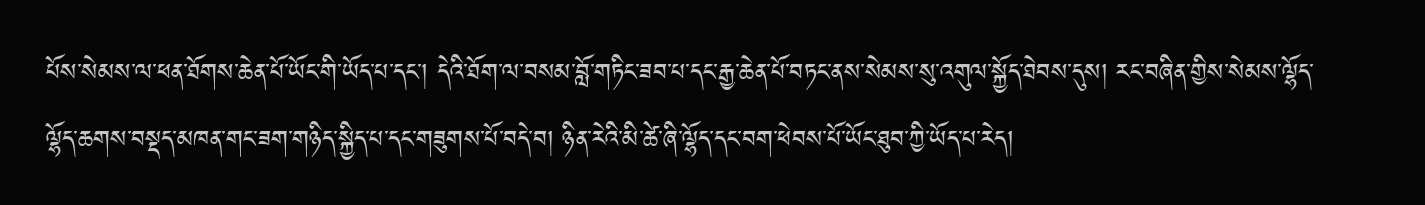པོས་སེམས་ལ་ཕན་ཐོགས་ཆེན་པོ་ཡོང་གི་ཡོད་པ་དང་། དེའི་ཐོག་ལ་བསམ་བློ་གཏིང་ཟབ་པ་དང་རྒྱ་ཆེན་པོ་བཏང་ནས་སེམས་སུ་འགུལ་སྐྱོད་ཐེབས་དུས། རང་བཞིན་གྱིས་སེམས་ལྷོད་ལྷོད་ཆགས་བསྡད་མཁན་གང་ཟག་གཉིད་སྐྱིད་པ་དང་གཟུགས་པོ་བདེ་བ། ཉིན་རེའི་མི་ཚེ་ཞི་ལྷོད་དང་བག་ཕེབས་པོ་ཡོང་ཐུབ་ཀྱི་ཡོད་པ་རེད།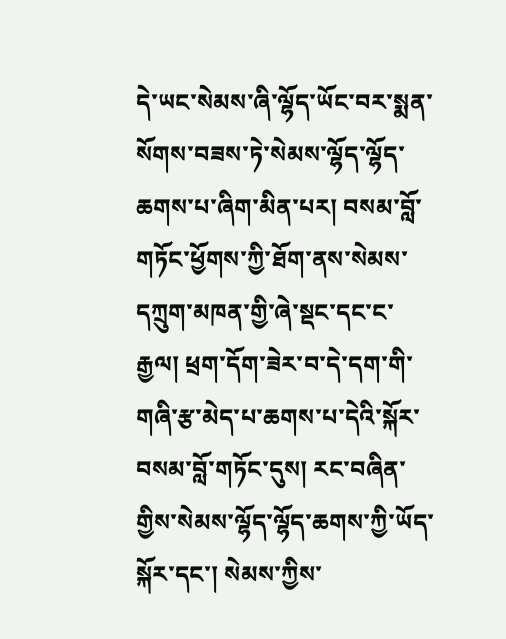དེ་ཡང་སེམས་ཞི་ལྷོད་ཡོང་བར་སྨན་སོགས་བཟས་ཏེ་སེམས་ལྷོད་ལྷོད་ཆགས་པ་ཞིག་མིན་པར། བསམ་བློ་གཏོང་ཕྱོགས་ཀྱི་ཐོག་ནས་སེམས་དཀྲུག་མཁན་གྱི་ཞེ་སྡང་དང་ང་རྒྱལ། ཕྲག་དོག་ཟེར་བ་དེ་དག་གི་གཞི་རྩ་མེད་པ་ཆགས་པ་དེའི་སྐོར་བསམ་བློ་གཏོང་དུས། རང་བཞིན་གྱིས་སེམས་ལྷོད་ལྷོད་ཆགས་ཀྱི་ཡོད་སྐོར་དང་། སེམས་ཀྱིས་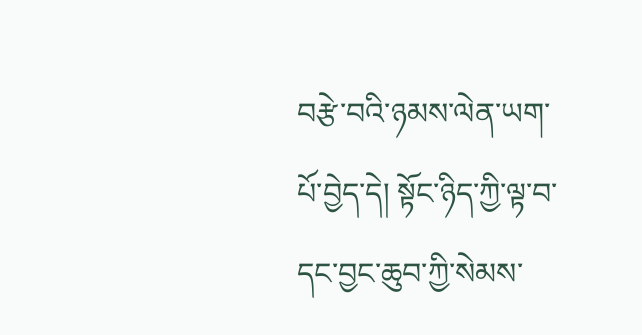བརྩེ་བའི་ཉམས་ལེན་ཡག་པོ་བྱེད་དེ། སྟོང་ཉིད་ཀྱི་ལྟ་བ་དང་བྱང་ཆུབ་ཀྱི་སེམས་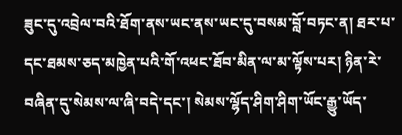ཟུང་དུ་འབྲེལ་བའི་ཐོག་ནས་ཡང་ནས་ཡང་དུ་བསམ་བློ་བཏང་ན། ཐར་པ་དང་ཐམས་ཅད་མཁྱེན་པའི་གོ་འཕང་ཐོབ་མིན་ལ་མ་ལྟོས་པར། ཉིན་རེ་བཞིན་དུ་སེམས་ལ་ཞི་བདེ་དང་། སེམས་ལྷོད་ཤིག་ཤིག་ཡོང་རྒྱུ་ཡོད་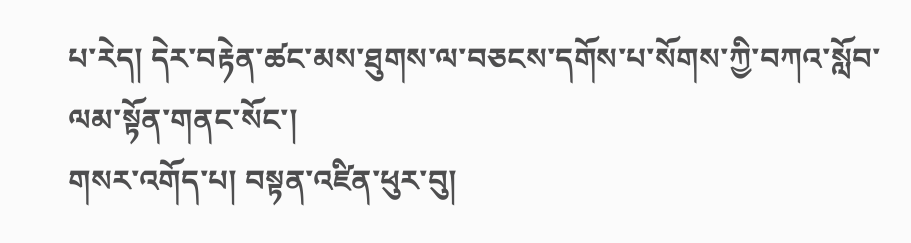པ་རེད། དེར་བརྟེན་ཚང་མས་ཐུགས་ལ་བཅངས་དགོས་པ་སོགས་ཀྱི་བཀའ་སློབ་ལམ་སྟོན་གནང་སོང་།
གསར་འགོད་པ། བསྟན་འཛིན་ཕུར་བུ།